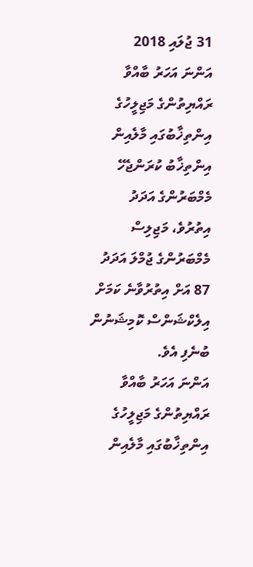31 ޖުލައި 2018
އަންނަ އަހަރު ބާއްވާ ރައްޔިތުންގެ މަޖިލީހުގެ އިންތިޚާބުގައި މާލެއިން އިންތިޚާބު ކުރަންޖެހޭ މެމްބަރުންގެ އަދަދު އިތުރުވެ، މަޖިލިސް މެމްބަރުންގެ ޖުމްލަ އަދަދު 87 އަށް އިތުރުވާނެ ކަމަށް އިލެކްޝަންސް ކޮމިޝަނުން ބުނެފި އެވެ.
އަންނަ އަހަރު ބާއްވާ ރައްޔިތުންގެ މަޖިލީހުގެ އިންތިޚާބުގައި މާލެއިން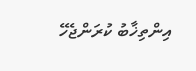އިންތިޚާބު ކުރަންޖެހޭ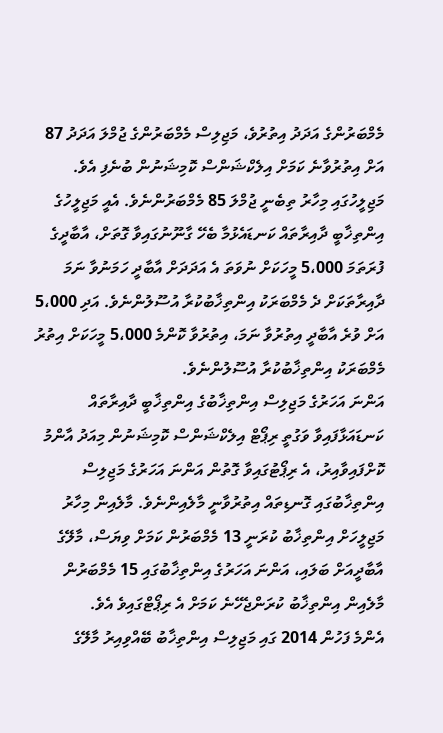މެމްބަރުންގެ އަދަދު އިތުރުވެ، މަޖިލިސް މެމްބަރުންގެ ޖުމްލަ އަދަދު 87 އަށް އިތުރުވާނެ ކަމަށް އިލެކްޝަންސް ކޮމިޝަނުން ބުނެފި އެވެ.
މަޖިލީހުގައި މިހާރު ތިބެނީ ޖުމްލަ 85 މެމްބަރުންނެވެ. އެއީ މަޖިލީހުގެ އިންތިޚާބީ ދާއިރާތައް ކަނޑައެޅުމާ ބެހޭ ގާނޫނުގައިވާ ގޮތަށް، އާބާދީގެ ފުރަތަމަ 5،000 މީހަކަށް ނުވަތަ އެ އަދަދަށް އާބާދީ ހަމަނުވާ ނަމަ ދާއިރާތަކަށް ދެ މެމްބަރަކު އިންތިޚާބުކުރާ އުސޫލުންނެވެ. އަދި 5،000 އަށް ވުރެ އާބާދީ އިތުރުވާ ނަމަ، އިތުރުވާ ކޮންމެ 5،000 މީހަކަށް އިތުރު މެމްބަރަކު އިންތިޚާބުކުރާ އުސޫލުންނެވެ.
އަންނަ އަހަރުގެ މަޖިލިސް އިންތިޚާބުގެ އިންތިޚާބީ ދާއިރާތައް ކަނޑައަޅާފައިވާ ވަގުތީ ރިޕޯޓް އިލެކްޝަންސް ކޮމިޝަނުން މިއަދު އާންމު ކޮށްފައިވާއިރު، އެ ރިޕޯޓުގައިވާ ގޮތުން އަންނަ އަހަރުގެ މަޖިލިސް އިންތިޚާބުގައި ގޮނޑިތައް އިތުރުވާނީ މާލެއިންނެވެ. މާލެއިން މިހާރު މަޖިލީހަށް އިންތިޚާބު ކުރަނީ 13 މެމްބަރުން ކަމަށް ވިޔަސް، މާލޭގެ އާބާދީއަށް ބަލައި، އަންނަ އަހަރުގެ އިންތިޚާބުގައި 15 މެމްބަރުން މާލެއިން އިންތިޚާބު ކުރަންޖެހޭނެ ކަމަށް އެ ރިޕޯޓްގައިވެ އެވެ.
އެންމެ ފަހުން 2014 ގައި މަޖިލިސް އިންތިޚާބު ބޭއްވިއިރު މާލޭގެ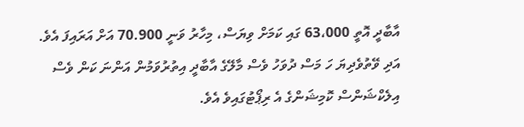އާބާދީ އޮތީ 63،000 ގައި ކަމަށް ވިޔަސް، މިހާރު ވަނީ 70.900 އަށް އަރައިފަ އެވެ. އަދި ވޭތުވެދިޔަ ހަ މަސް ދުވަހު ވެސް މާލޭގެ އާބާދީ އިތުރުވަމުން އަންނަ ކަން ވެސް އިލެކްޝަންސް ކޮމިޝަންގެ އެ ރިޕޯޓުގައިވެ އެވެ.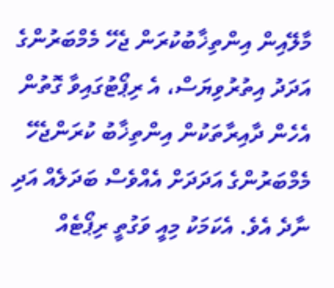މާލޭއިން އިންތިޚާބުކުރަން ޖެހޭ މެމްބަރުންގެ އަދަދު އިތުރުވިޔަސް، އެ ރިޕޯޓުގައިވާ ގޮތުން އެހެން ދާއިރާތަކުން އިންތިޚާބު ކުރަންޖެހޭ މެމްބަރުންގެ އަދަދަށް އެއްވެސް ބަދަލެއް އަދި ނާދެ އެވެ. އެކަމަކު މިއީ ވަގުތީ ރިޕޯޓެއް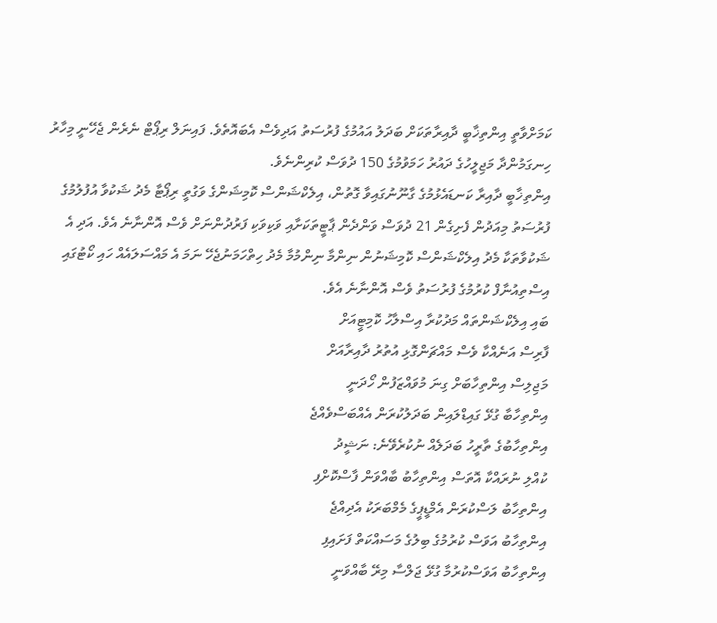ކަމަށްވާތީ އިންތިޚާބީ ދާއިރާތަކަށް ބަދަލު އައުމުގެ ފުރުސަތު އަދިވެސް އެބައޮތެވެ. ފައިނަލް ރިޕޯޓް ނެރެން ޖެހޭނީ މިހާރު ހިނގަމުންދާ މަޖިލީހުގެ ދައުރު ހަމަވުމުގެ 150 ދުވަސް ކުރިންނެވެ.
އިންތިޚާބީ ދާއިރާ ކަނޑައެޅުމުގެ ގާނޫނުގައިވާ ގޮތުން، އިލެކްޝަންސް ކޮމިޝަންގެ ވަގުތީ ރިޕޯޓާ މެދު ޝަކުވާ އުފުލުމުގެ ފުރުސަތު މިއަދުން ފެށިގެން 21 ދުވަސް ވަންދެން ޕާޓީތަކަށާއި ވަކިވަކި ފަރުދުންނަށް ވެސް އޮންނާނެ އެވެ. އަދި އެ ޝަކުވާތަކާ މެދު އިލެކްޝަންސް ކޮމިޝަނުން ނިންމާ ނިންމުމާ މެދު ހިތްހަމަނުޖެހޭ ނަމަ އެ މައްސަލައެއް ހައި ކޯޓުގައި އިސްތިއުނާފް ކުރުމުގެ ފުރުސަތު ވެސް އޮންނާނެ އެވެ.
ބައި އިލެކްޝަންތައް މަދުކުރާ އިސްލާހު ކޮމިޓީއަށް
ފާރިސް އަނެއްކާ ވެސް މައްޗަންގޮޅި އުތުރު ދާއިރާއަށް
މަޖިލިސް އިންތިހާބަށް ގިނަ މުވައްޒަފުން ހޯދަނީ
އިންތިހާބާ ގުޅޭ ގައިޑްލައިން ބަދަލުކުރަން އެއްބަސްވެއްޖެ
އިންތިހާބުގެ ތާރީހު ބަދަލެއް ނުކުރެވޭނެ: ނަޝީދު
ކުއްލި ނުރައްކާ އޮތަސް އިންތިހާބު ބާއްވަން ފާސްކޮށްފި
އިންތިހާބު ލަސްކުރަން އެމްޑީޕީގެ މެމްބަރަކު އެދިއްޖެ
އިންތިހާބު އަވަސް ކުރުމުގެ ބިލުގެ މަސައްކަތް ފަށައިފި
އިންތިހާބު އަވަސްކުރުމާ ގުޅޭ ޖަލްސާ މިރޭ ބާއްވަނީ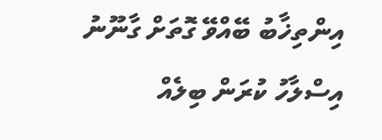އިންތިޚާބު ބޭއްވޭ ގޮތަށް ގާނޫނު އިސްލާހު ކުރަން ބިލެއް